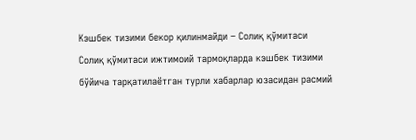Кэшбек тизими бекор қилинмайди – Солиқ қўмитаси
Солиқ қўмитаси ижтимоий тармоқларда кэшбек тизими бўйича тарқатилаётган турли хабарлар юзасидан расмий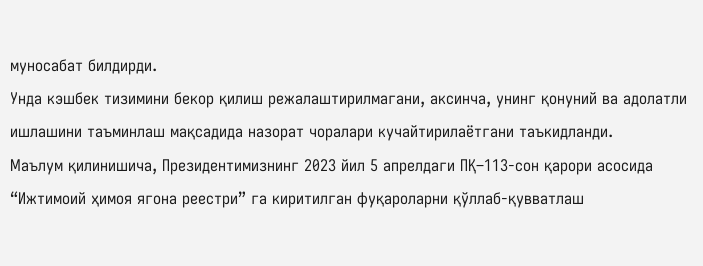муносабат билдирди.
Унда кэшбек тизимини бекор қилиш режалаштирилмагани, аксинча, унинг қонуний ва адолатли ишлашини таъминлаш мақсадида назорат чоралари кучайтирилаётгани таъкидланди.
Маълум қилинишича, Президентимизнинг 2023 йил 5 апрелдаги ПҚ–113-сон қарори асосида “Ижтимоий ҳимоя ягона реестри” га киритилган фуқароларни қўллаб-қувватлаш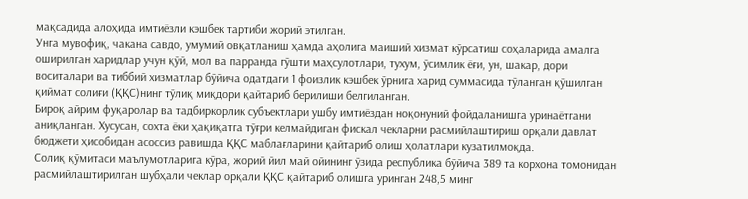мақсадида алоҳида имтиёзли кэшбек тартиби жорий этилган.
Унга мувофиқ, чакана савдо, умумий овқатланиш ҳамда аҳолига маиший хизмат кўрсатиш соҳаларида амалга оширилган харидлар учун қўй, мол ва парранда гўшти маҳсулотлари, тухум, ўсимлик ёғи, ун, шакар, дори воситалари ва тиббий хизматлар бўйича одатдаги 1 фоизлик кэшбек ўрнига харид суммасида тўланган қўшилган қиймат солиғи (ҚҚС)нинг тўлиқ миқдори қайтариб берилиши белгиланган.
Бироқ айрим фуқаролар ва тадбиркорлик субъектлари ушбу имтиёздан ноқонуний фойдаланишга уринаётгани аниқланган. Хусусан, сохта ёки ҳақиқатга тўғри келмайдиган фискал чекларни расмийлаштириш орқали давлат бюджети ҳисобидан асоссиз равишда ҚҚС маблағларини қайтариб олиш ҳолатлари кузатилмоқда.
Солиқ қўмитаси маълумотларига кўра, жорий йил май ойининг ўзида республика бўйича 389 та корхона томонидан расмийлаштирилган шубҳали чеклар орқали ҚҚС қайтариб олишга уринган 248,5 минг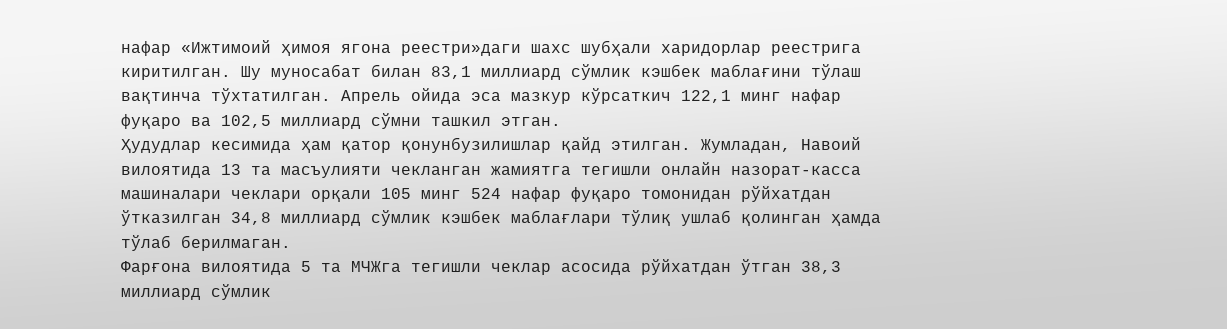нафар «Ижтимоий ҳимоя ягона реестри»даги шахс шубҳали харидорлар реестрига киритилган. Шу муносабат билан 83,1 миллиард сўмлик кэшбек маблағини тўлаш вақтинча тўхтатилган. Апрель ойида эса мазкур кўрсаткич 122,1 минг нафар фуқаро ва 102,5 миллиард сўмни ташкил этган.
Ҳудудлар кесимида ҳам қатор қонунбузилишлар қайд этилган. Жумладан, Навоий вилоятида 13 та масъулияти чекланган жамиятга тегишли онлайн назорат-касса машиналари чеклари орқали 105 минг 524 нафар фуқаро томонидан рўйхатдан ўтказилган 34,8 миллиард сўмлик кэшбек маблағлари тўлиқ ушлаб қолинган ҳамда тўлаб берилмаган.
Фарғона вилоятида 5 та МЧЖга тегишли чеклар асосида рўйхатдан ўтган 38,3 миллиард сўмлик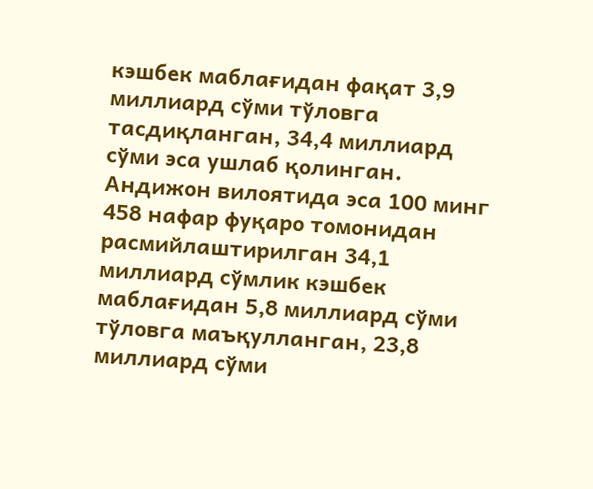кэшбек маблағидан фақат 3,9 миллиард сўми тўловга тасдиқланган, 34,4 миллиард сўми эса ушлаб қолинган.
Андижон вилоятида эса 100 минг 458 нафар фуқаро томонидан расмийлаштирилган 34,1 миллиард сўмлик кэшбек маблағидан 5,8 миллиард сўми тўловга маъқулланган, 23,8 миллиард сўми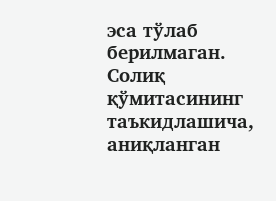эса тўлаб берилмаган.
Солиқ қўмитасининг таъкидлашича, аниқланган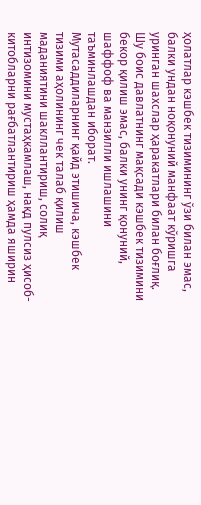ҳолатлар кэшбек тизимининг ўзи билан эмас, балки ундан ноқонуний манфаат кўришга уринган шахслар ҳаракатлари билан боғлиқ. Шу боис давлатнинг мақсади кэшбек тизимини бекор қилиш эмас, балки унинг қонуний, шаффоф ва манзилли ишлашини таъминлашдан иборат.
Мутасаддиларнинг қайд этишича, кэшбек тизими аҳолининг чек талаб қилиш маданиятини шакллантириш, солиқ интизомини мустаҳкамлаш, нақд пулсиз ҳисоб-китобларни рағбатлантириш ҳамда яширин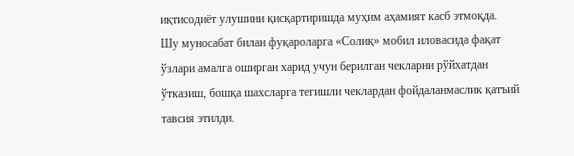иқтисодиёт улушини қисқартиришда муҳим аҳамият касб этмоқда.
Шу муносабат билан фуқароларга «Солиқ» мобил иловасида фақат ўзлари амалга оширган харид учун берилган чекларни рўйхатдан ўтказиш, бошқа шахсларга тегишли чеклардан фойдаланмаслик қатъий тавсия этилди.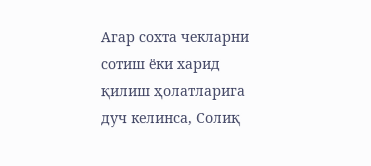Агар сохта чекларни сотиш ёки харид қилиш ҳолатларига дуч келинса, Солиқ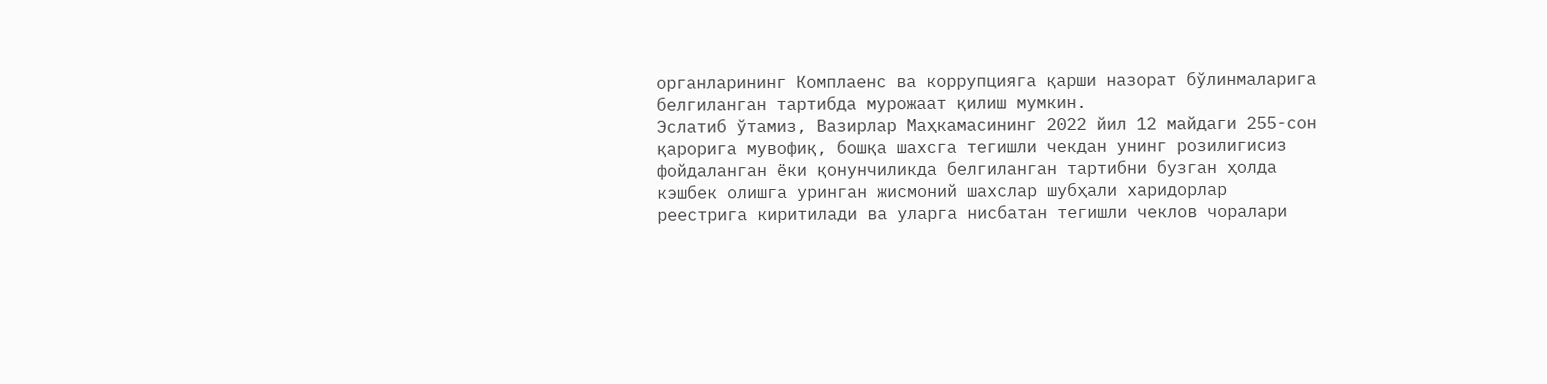органларининг Комплаенс ва коррупцияга қарши назорат бўлинмаларига белгиланган тартибда мурожаат қилиш мумкин.
Эслатиб ўтамиз, Вазирлар Маҳкамасининг 2022 йил 12 майдаги 255-сон қарорига мувофиқ, бошқа шахсга тегишли чекдан унинг розилигисиз фойдаланган ёки қонунчиликда белгиланган тартибни бузган ҳолда кэшбек олишга уринган жисмоний шахслар шубҳали харидорлар реестрига киритилади ва уларга нисбатан тегишли чеклов чоралари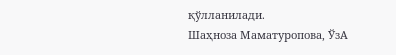қўлланилади.
Шаҳноза Маматуропова, ЎзА